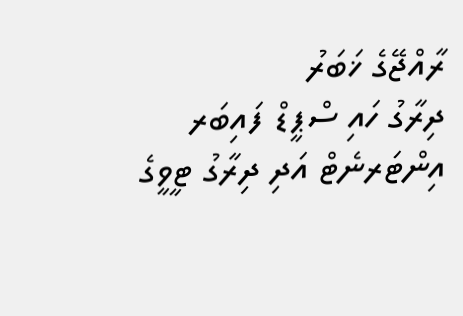ރާއްޖޭގެ ޚަބަރު
ދިރާގު ހައި ސްޕީޑް ފައިބަރ އިންޓަރނެޓް އަދި ދިރާގު ޓީވީގެ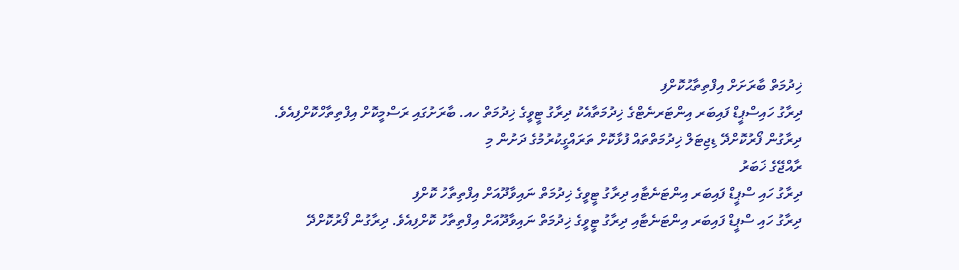ޚިދުމަތް ބާރަށަށް އިފްތިތާޙުކޮށްފި
ދިރާގު ހައިސްޕީޑް ފައިބަރ އިންޓަރނެޓްގެ ޚިދުމަތާއެކު ދިރާގު ޓީވީގެ ޚިދުމަތް ހއ. ބާރަށުގައި ރަސްމީކޮށް އިފްތިތާހްކޮށްފިއެވެ. ދިރާގުން ފޯރުކޮށްދޭ ޑިޖިޓަލް ޚިދުމަތްތައް ފުޅާކޮށް ތަރައްގީކުރުމުގެ ދަށުން މި
ރާއްޖޭގެ ޚަބަރު
ދިރާގު ހައި ސްޕީޑް ފައިބަރ އިންޓަނެޓާއި ދިރާގު ޓީވީގެ ޚިދުމަތް ނައިވާދޫއަށް އިފްތިތާހު ކޮށްފި
ދިރާގު ހައި ސްޕީޑް ފައިބަރ އިންޓަނެޓާއި ދިރާގު ޓީވީގެ ޚިދުމަތް ނައިވާދޫއަށް އިފްތިތާހު ކޮށްފިއެވެ. ދިރާގުން ފޯރުކޮށްދޭ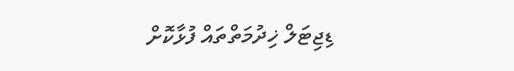ޑިޖިޓަލް ޚިދުމަތްތައް ފުޅާކޮށް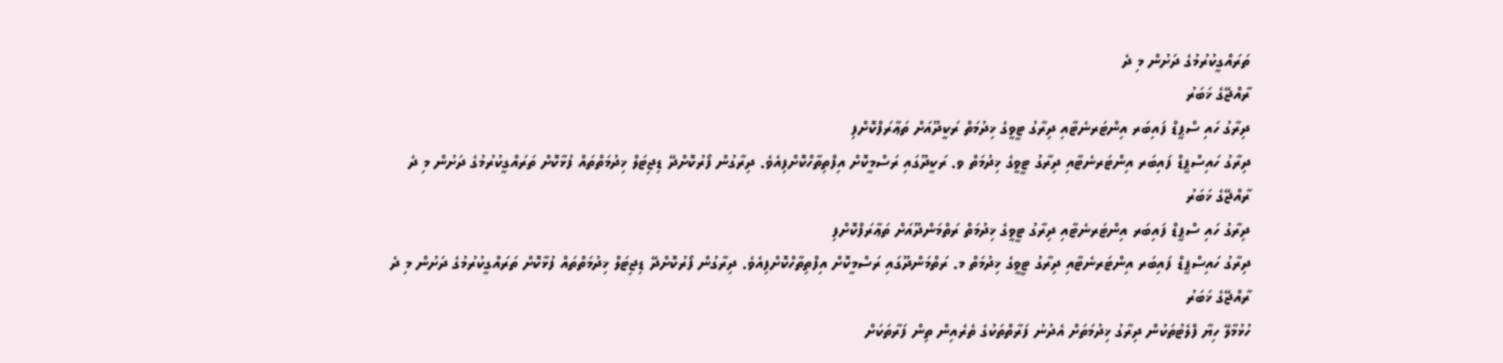ތަރައްގީކުރުމުގެ ދަށުން މި ދެ
ރާއްޖޭގެ ޚަބަރު
ދިރާގު ހައި ސްޕީޑް ފައިބަރ އިންޓަރނެޓާއި ދިރާގު ޓީވީގެ ޚިދުމަތް ރަކީދޫއަށް ތަޢާރަފްކޮށްފި
ދިރާގު ހައިސްޕީޑް ފައިބަރ އިންޓަރނެޓާއި ދިރާގު ޓީވީގެ ޚިދުމަތް ވ. ރަކީދޫގައި ރަސްމީކޮށް އިފްތިތާހްކޮށްފިއެވެ. ދިރާގުން ފޯރުކޮށްދޭ ޑިޖިޓަލް ޚިދުމަތްތައް ފުޅާކޮށް ތަރައްގީކުރުމުގެ ދަށުން މި ދެ
ރާއްޖޭގެ ޚަބަރު
ދިރާގު ހައި ސްޕީޑް ފައިބަރ އިންޓަރނެޓާއި ދިރާގު ޓީވީގެ ޚިދުމަތް ރަތްމަންދޫއަށް ތަޢާރަފްކޮށްފި
ދިރާގު ހައިސްޕީޑް ފައިބަރ އިންޓަރނެޓާއި ދިރާގު ޓީވީގެ ޚިދުމަތް މ. ރަތްމަންދޫގައި ރަސްމީކޮށް އިފްތިތާހްކޮށްފިއެވެ. ދިރާގުން ފޯރުކޮށްދޭ ޑިޖިޓަލް ޚިދުމަތްތައް ފުޅާކޮށް ތަރައްގީކުރުމުގެ ދަށުން މި ދެ
ރާއްޖޭގެ ޚަބަރު
ހުޅުމާލޭ ހިޔާ ފްލެޓުތަކުން ދިރާގު ޚިދުމަތަށް އެދުނު ފަރާތްތަކުގެ ތެރެއިން ތިން ފަރާތަކަށް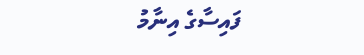ފައިސާގެ އިނާމު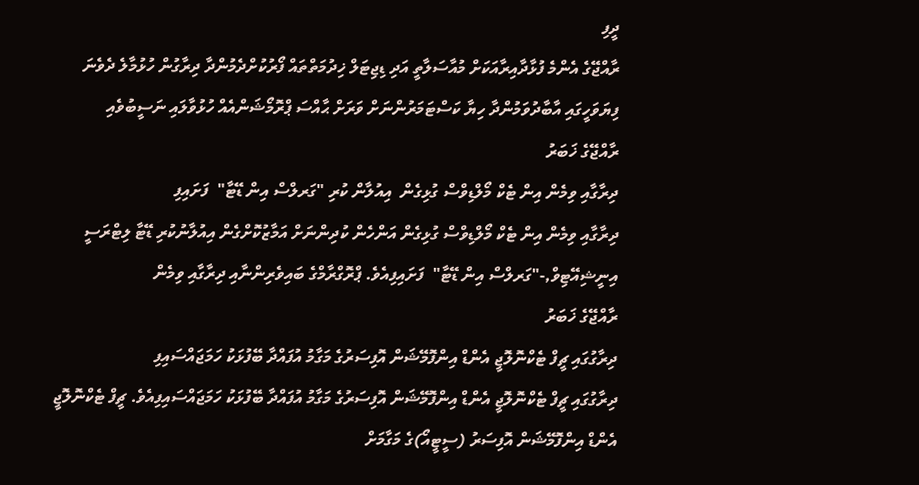ދީފި
ރާއްޖޭގެ އެންމެ ފުޅާދާއިރާއަކަށް މުއާސަލާތީ އަދި ޑިޖިޓަލް ޚިދުމަތްތައް ފޯރުކުށްދެމުންދާ ދިރާގުން ހުޅުމާލެ ދެވެނަ ފިޔަވަހީގައި އާބާދުވަމުންދާ ހިޔާ ކަސްޓަމަރުންނަށް ވަރަށް ޙާއްސަ ޕްރޮމޯޝަންއެއް ހުޅުވާލައި ނަސީބުވެއި
ރާއްޖޭގެ ޚަބަރު
ދިރާގާއި ވިމެން އިން ޓެކް މޯލްޑިވްސް ގުޅިގެން  އިއުލާން ކުރި "ގަރލްސް އިން ޑޭޓާ"  ފަށައިފި
ދިރާގާއި ވިމެން އިން ޓެކް މޯލްޑިވްސް ގުޅިގެން އަންހެން ކުދިންނަށް އަމާޒުކޮށްގެން އިއުލާނުކުރި ޑޭޓާ ލިޓްރަސީ އިނީޝިއޭޓިވް,-"ގަރލްސް އިން ޑޭޓާ"  ފަށައިފިއެވެ. ޕްރޮގްރާމްގެ ބައިވެރިންނާއި ދިރާގާއި ވިމެން
ރާއްޖޭގެ ޚަބަރު
ދިރާގުގައި ޗީފް ޓެކްނޮލޮޖީ އެންޑް އިންފޮމޭޝަން އޮފިސަރުގެ މަގާމު އުފައްދާ ބޭފުޅަކު ހަމަޖައްސައިފި
ދިރާގުގައި ޗީފް ޓެކްނޮލޮޖީ އެންޑް އިންފޮމޭޝަން އޮފިސަރުގެ މަގާމު އުފައްދާ ބޭފުޅަކު ހަމަޖައްސައިފިއެވެ. ޗީފް ޓެކްނޮލޮޖީ އެންޑް އިންފޮމޭޝަން އޮފިސަރު (ސީޓީއޯ)ގެ މަގާމަށް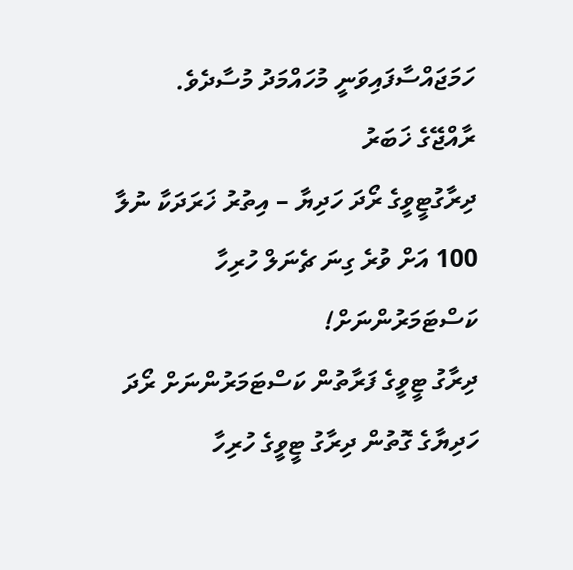ހަމަޖައްސާފައިވަނީ މުހައްމަދު މުސާދެވެ.
ރާއްޖޭގެ ޚަބަރު
ދިރާގުޓީވީގެ ރޯދަ ހަދިޔާ – އިތުރު ޚަރަދަކާ ނުލާ 100 އަށް ވުރެ ގިނަ ޗެނަލް ހުރިހާ ކަސްޓަމަރުންނަށް!
ދިރާގު ޓީވީގެ ފަރާތުން ކަސްޓަމަރުންނަށް ރޯދަ ހަދިޔާގެ ގޮތުން ދިރާގު ޓީވީގެ ހުރިހާ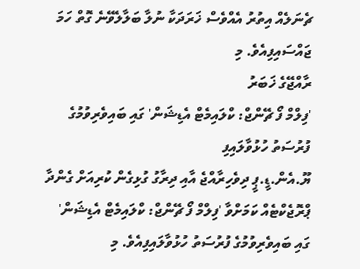ޗެނަލެއް އިތުރު އެއްވެސް ޚަރަދަކާ ނުލާ ބަލާލެވޭނެ ގޮތް ހަމަ ޖައްސައިފިއެވެ. މި
ރާއްޖޭގެ ޚަބަރު
'ފިލްމް ފޯ ޗޭންޖް: ކްލައިމެޓް އެޑިޝަން' ގައި ބައިވެރިވުމުގެ ފުރުސަތު ހުޅުވާލައިފި
ޔޫ.އެން.ޑީ.ޕީ ދިވެހިރާއްޖެ އާއި ދިރާގު ގުޅިގެން ކުރިއަށް ގެންދާ ޕްރޮޖެކްޓެއް ކަމަށްވާ 'ފިލްމް ފޯ ޗޭންޖް: ކްލައިމެޓް އެޑިޝަން' ގައި ބައިވެރިވުމުގެ ފުރުސަތު ހުޅުވާލައިފިއެވެ. މި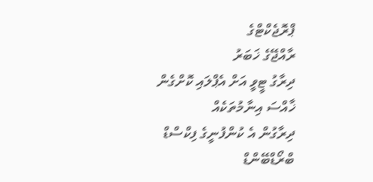ޕްރޮޖެކްޓްގެ
ރާއްޖޭގެ ޚަބަރު
ދިރާގު ޓީވީ އަށް އެޕްލައި ކޮށްގެން ޚާއްސަ އިނާމުތަކެއް
ދިރާގުން އެ ކުންފުނީގެ ފިކްސްޑް ބްރޯޑްބޭންޑް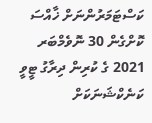ކަސްޓަމަރުންނަށް ޚާއްސަ ކޮށްގެން 30 ނޮވެމްބަރ 2021 ގެ ކުރިން ދިރާގު ޓީވީ ކަނެކްޝަނަކަށް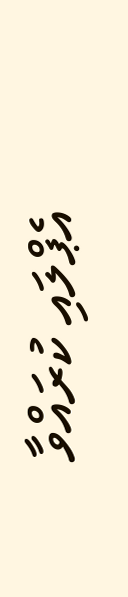އެޕްލައި ކުރައްވާ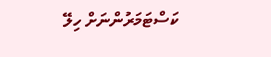ކަސްޓަމަރުންނަށް ހިލޭ